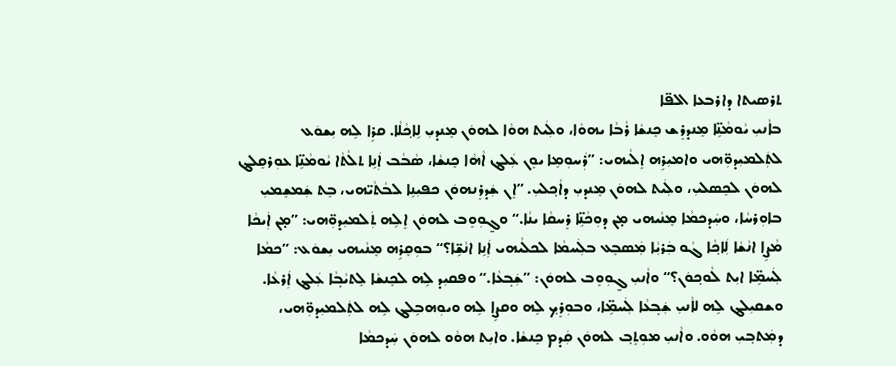ܬܪܣܝܬ‌ܐ ܕܐܪܒܥܐ ܐܠܦ̈ܐ
ܒܐܵܢܝܼ ܝܵܘܡܵܢܹ̈ܐ ܡܸܢܕܪܸܫ ܟܸܢܫܵܐ ܪܵܒܵܐ ܝܗܘܵܐ، ܘܠܲܝܬ ܗܘܵܐ ܠܗܘܿܢ ܡܸܢܕܝܼ ܠܹܐܟ݂ܵܠܵܐ. ܩܪܹܐ ܠܹܗ ܝܼܫܘܿܥ ܠܬܲܠܡܝܼܕܘܼ̈ܗ‌ܝ ܘܐܡܝܼܪܹܗ ܐܸܠܵܝܗ‌ܝ: ”ܪܲܚܘܼܡܹܐ ܝܘܸܢ ܥܲܠܔ ܐܵܗܵܐ ܟܸܢܫܵܐ، ܣܵܒܵܒ ܐܲܢܹܐ ܬܠܵܬܵ‌ܐ ܝܵܘܡܵܢܹ̈ܐ ܥܘܼܪܩܸܠܔ ܠܗܘܿܢ ܠܟܸܣܠܝܼ، ܘܠܲܝܬ ܠܗܘܿܢ ܡܸܢܕܝܼ ܕܐܵܟ݂ܠܝܼ. ”ܐܸܢ ܫܲܕܪܸܢܗܘܿܢ ܟܦܝܼܢܹܐ ܠܒܵܬܵܝ̈ܗ‌ܝ، ܒܸܬ ܫܲܡܫܸܡܝܼ ܒܐܘܼܪܚܵܐ، ܘܚܲܕܟܡܵܐ ܡܸܢܵܝܗ‌ܝ ܡ̣ܢ ܕܘܼܟܵܢܹ̈ܐ ܪܸܚܩܵܐ ܝܢܵܐ.“ ܘܓ̰ܘܼܘܸܒ ܠܗܘܿܢ ܐܸܠܹܗ ܬܲܠܡܝܼܕܘܼ̈ܗ‌ܝ: ”ܡ̣ܢ ܐܲܝܟܵܐ ܡܵܨܹܐ ܐܢܵܫܵܐ ܠܲܐܟ݂ܵܐ ܓܵܘ ܒܲܪܝܼܵܐ ܡܲܣܒܸܥ ܒܠܲܚܡܵܐ ܠܟܠܵܝܗ‌ܝ ܐܲܢܹܐ ܐܢܵܫܹ̈ܐ؟“ ܒܘܼܩܸܪܹܗ ܡܸܢܵܝܗ‌ܝ ܝܼܫܘܿܥ: ”ܟܡܵܐ ܠܲܚܡܹ̈ܐ ܐܝܼܬ ܠܵܘܟ݂ܘܿܢ؟“ ܘܐܵܢܝܼ ܓ̰ܘܼܘܸܒ ܠܗܘܿܢ: ”ܫܲܒ݂ܥܵܐ.“ ܘܦܩܝܼܕ ܠܹܗ ܠܟܸܢܫܵܐ ܠܸܬܝܵܒ݂ܵܐ ܥܲܠܔ ܐܲܪܥܵܐ. ܘܫܩܝܼܠܔ ܠܹܗ ܠܐܵܢܝܼ ܫܲܒ݂ܥܵܐ ܠܲܚܡܹ̈ܐ، ܘܒܘܼܪܸܟ݂ ܠܹܗ ܘܩܨܹܐ ܠܹܗ ܘܝܘܼܗܒܹܠܔ ܠܹܗ ܠܬܲܠܡܝܼܕܘܼ̈ܗ‌ܝ، ܕܡܲܬܒ݂ܝܼ ܗܘܵܘ. ܘܐܵܢܝܼ ܡܘܼܬܸܒ݂ ܠܗܘܿܢ ܩܲܕܡ ܟܸܢܫܵܐ. ܘܐܝܼܬ ܗܘܵܘ ܠܗܘܿܢ ܚܲܕܟܡܵܐ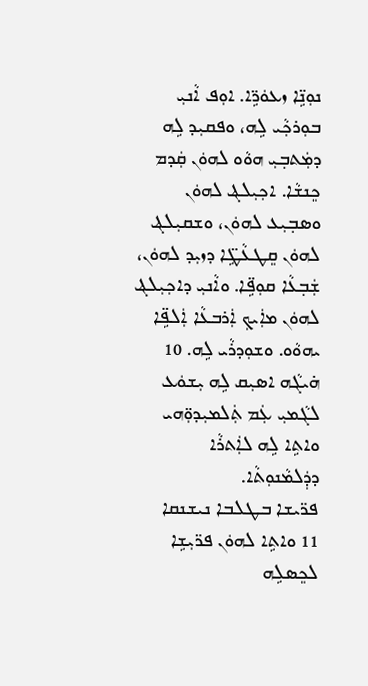ܢܘܼܢܹ̈ܐ ܙܥܘܿܪܹ̈ܐ. ܐܘܼܦ ܐܵܢܝܼ ܒܘܼܪܟ݂ܵܝ ܠܹܗ، ܘܦܩܝܼܕ ܠܹܗ ܕܡܲܬܒ݂ܝܼ ܗܘܵܘ ܠܗܘܿܢ ܩܲܕܡ ܟܸܢܫܵܐ. ܐܟ݂ܝܼܠܔ ܠܗܘܿܢ ܘܣܒ݂ܝܼܥ ܠܗܘܿܢ، ܘܫܩܝܼܠܔ ܠܗܘܿܢ ܩܸܛܥܵܛܹ̈ܐ ܕܙܝܼܕ ܠܗܘܿܢ، ܫܲܒ݂ܥܵܐ ܩܘܼܦܹ̈ܐ. ܘܐܵܢܝܼ ܕܐܟ݂ܝܼܠܔ ܠܗܘܿܢ ܡܐܲܝܟ݂ ܐܲܪܒܥܵܐ ܐܲܠܦܹ̈ܐ ܝܗܘܵܘ. ܘܫܘܼܕܪܵܝ ܠܹܗ. 10 ܗ̇ܝܓܵܗ ܐܣܝܼܩ ܠܹܗ ܝܼܫܘܿܥ ܠܓܵܡܝܼ ܥܲܡ ܬܲܠܡܝܼܕܘܼ̈ܗ‌ܝ ܘܐܬܹ‌ܐ ܠܹܗ ܠܐܲܬܪܵܐ ܕܕܲܠܡܵܢܘܼܬܵ‌ܐ.
ܦܪ̈ܝܫܐ ܒܛܠܒܐ ܢܝܫܢܩܐ
11 ܘܐܬܹ‌ܐ ܠܗܘܿܢ ܦܪ̈ܝܼܫܹܐ ܠܟܸܣܠܹܗ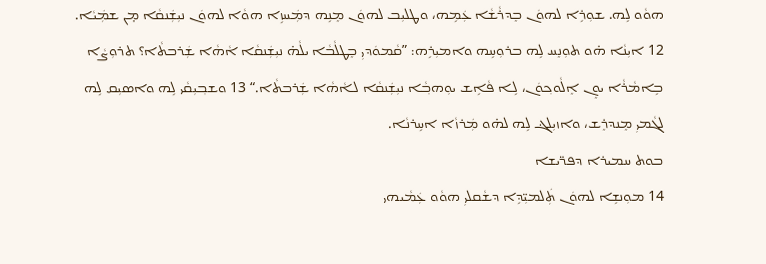ܗܘܵܘ ܠܹܗ. ܫܘܼܪܹܐ ܠܗܘܿܢ ܒܸܕܪܵܫܵܐ ܥܲܡܹܗ، ܘܛܠܝܼܒ ܠܗܘܿܢ ܡܸܢܹܗ ܕܡܲܚܙܹܐ ܗܘܵܐ ܠܗܘܿܢ ܢܝܼܫܲܢܩܵܐ ܡ̣ܢ ܫܡܲܝܵܐ. 12 ܐܝܼܢܵܐ ܗ̇ܘ ܬܘܼܢܸܚ ܠܹܗ ܒܪܘܼܚܹܗ ܘܐܡܝܼܪܹܗ: ”ܩܵܡܘܿܕܝܼ ܒܸܛܠܵܒܵܐ ܝܠܵܗ̇ ܢܝܼܫܲܢܩܵܐ ܐܵܗܵܐ ܫܲܪܒܬܵ‌ܐ؟ ܬܪܘܼܨܵܐ ܒܹܐܡܵܪܵܐ ܝܘܸܢ ܐܸܠܵܘܟ݂ܘܿܢ، ܠܹܐ ܦܵܐܹܫ ܝܘܼܗܒ݂ܵܐ ܢܝܼܫܲܢܩܵܐ ܠܐܵܗܵܐ ܫܲܪܒܬܵ‌ܐ.“ 13 ܘܫܒ݂ܝܼܩܵܝ ܠܹܗ ܘܐܣܝܼܩ ܠܹܗ ܠܓܵܡܝܼ ܡܸܢܕܪܸܫ، ܘܐܙܝܼܠܔ ܠܹܗ ܠܗ̇ܘ ܡܲܪܙܵܐ ܐܚܹܪܢܵܐ.
ܒܘܬ ܚܡܝܪܐ ܕܦܪ̈ܝܫܐ
14 ܡܘܼܢܫܹܐ ܠܗܘܿܢ ܬܲܠܡܝܼ̈ܕܹܐ ܕܫܵܩܠܝܼ ܗܘܵܘ ܥܲܡܵܝܗ‌ܝ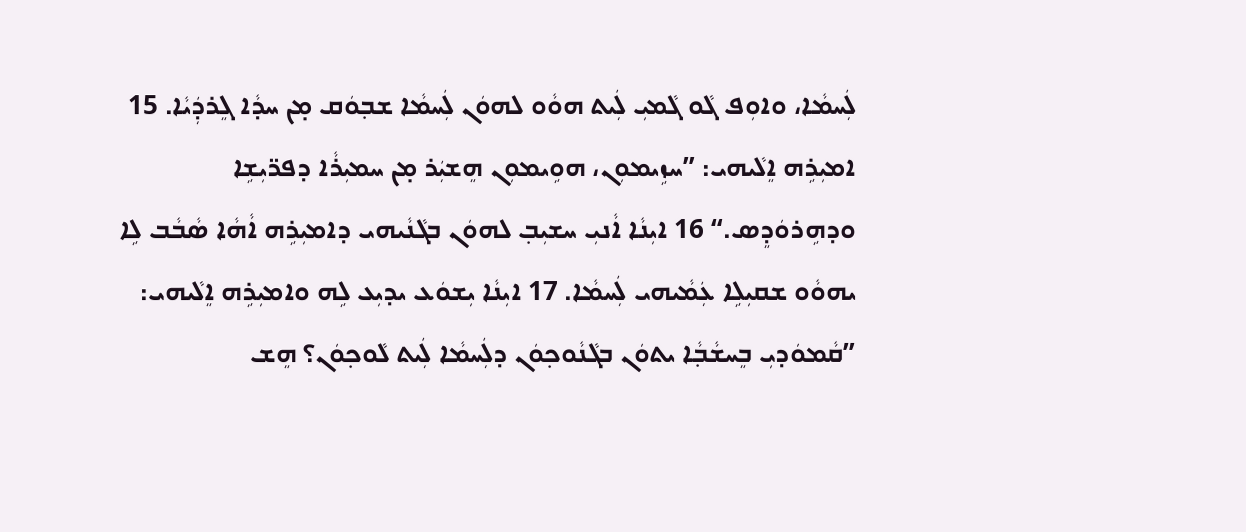ܠܲܚܡܵܐ، ܘܐܘܼܦ ܓܵܘ ܓܵܡܝܼ ܠܲܝܬ ܗܘܵܘ ܠܗܘܿܢ ܠܲܚܡܵܐ ܫܒ݂ܘܿܩ ܡ̣ܢ ܚܕܵܐ ܓܸܪܕܲܝܵܐ. 15 ܐܡܝܼܪܹܗ ܐܸܠܵܝܗ‌ܝ: ”ܚܙܹܝܡܘܼܢ، ܗܘܹܝܡܘܼܢ ܗܸܫܝܲܪ ܡ̣ܢ ܚܡܝܼܪܵܐ ܕܦܪ̈ܝܼܫܹܐ ܘܕܗܹܪܘܿܕܸܣ.“ 16 ܐܝܼܢܵܐ ܐܵܢܝܼ ܚܫܝܼܒ݂ ܠܗܘܿܢ ܒܓܵܢܵܝܗ‌ܝ ܕܐܡܝܼܪܹܗ ܐܵܗܵܐ ܣܵܒܵܒ ܠܹܐ ܝܗܘܵܘ ܫܩܝܼܠܹܐ ܥܲܡܵܝܗ‌ܝ ܠܲܚܡܵܐ. 17 ܐܝܼܢܵܐ ܝܼܫܘܿܥ ܝܕܝܼܥ ܠܹܗ ܘܐܡܝܼܪܹܗ ܐܸܠܵܝܗ‌ܝ: ”ܩܵܡܘܿܕܝܼ ܒܸܚܫܵܒ݂ܵܐ ܝܬܘܿܢ ܒܓܵܢܵܘܟ݂ܘܿܢ ܕܠܲܚܡܵܐ ܠܲܝܬ ܠܵܘܟ݂ܘܿܢ؟ ܗܸܫ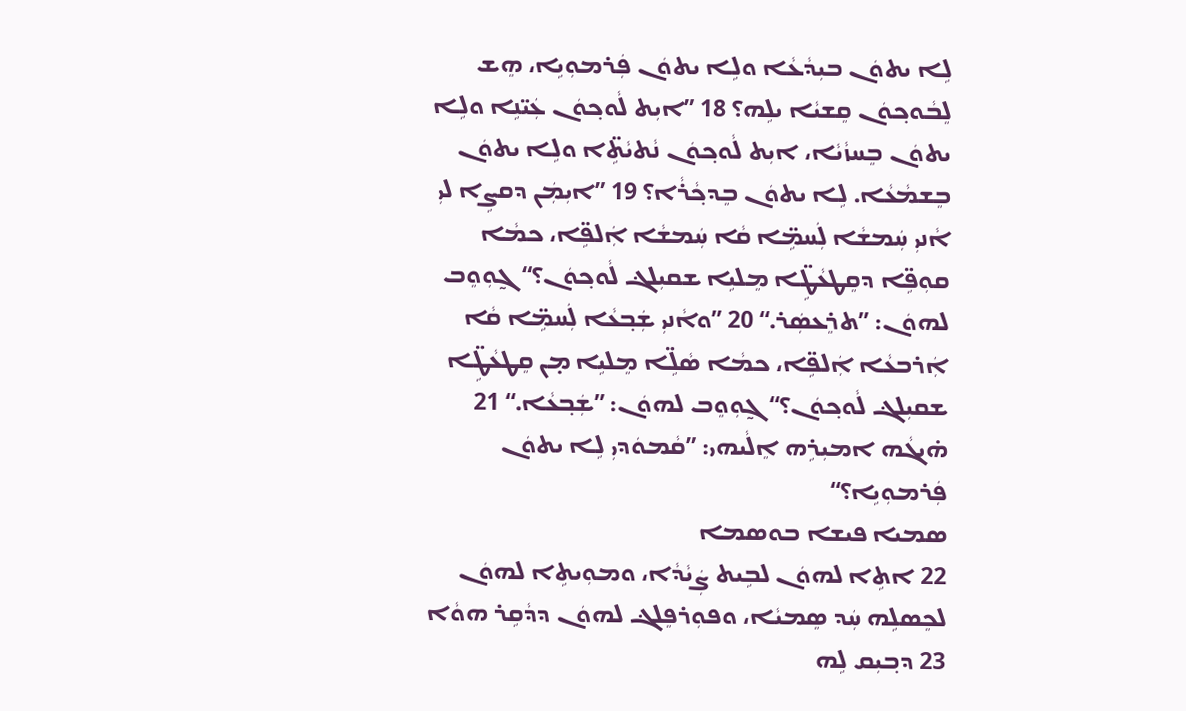ܠܹܐ ܝܬܘܿܢ ܒܝܼܕܵܥܵܐ ܘܠܹܐ ܝܬܘܿܢ ܦܲܪܡܘܼܝܹܐ، ܗܸܫ ܠܸܒܵܘܟ݂ܘܿܢ ܩܸܫܝܵܐ ܝܠܹܗ؟ 18 ”ܐܝܼܬ ܠܵܘܟ݂ܘܿܢ ܥܲܝ̈ܢܹܐ ܘܠܹܐ ܝܬܘܿܢ ܒܸܚܙܵܝܵܐ، ܐܝܼܬ ܠܵܘܟ݂ܘܿܢ ܢܵܬܝܵܬܹ̈‌ܐ ܘܠܹܐ ܝܬܘܿܢ ܒܸܫܡܵܥܵܐ. ܠܹܐ ܝܬܘܿܢ ܒܸܕܟ݂ܵܪܵܐ؟ 19 ”ܐܝܼܡܲܢ ܕܩܨܹܐ ܠܝܼ ܐܵܢܝܼ ܚܲܡܫܵܐ ܠܲܚܡܹ̈ܐ ܩܵܐ ܚܲܡܫܵܐ ܐܲܠܦܹ̈ܐ، ܟܡܵܐ ܩܘܼܦܹ̈ܐ ܕܩܸܛܥܵܛܹ̈ܐ ܡܸܠܝܹܐ ܫܩܝܼܠܔ ܠܵܘܟ݂ܘܿܢ؟“ ܓ̰ܘܼܘܸܒ ܠܗܘܿܢ: ”ܬܪܸܥܣܲܪ.“ 20 ”ܘܐܵܢܝܼ ܫܲܒ݂ܥܵܐ ܠܲܚܡܹ̈ܐ ܩܵܐ ܐܲܪܒܥܵܐ ܐܲܠܦܹ̈ܐ، ܟܡܵܐ ܣܵܠܹ̈ܐ ܡܸܠܝܹܐ ܡ̣ܢ ܩܸܛܥܵܛܹ̈ܐ ܫܩܝܼܠܔ ܠܵܘܟ݂ܘܿܢ؟“ ܓ̰ܘܼܘܸܒ ܠܗܘܿܢ: ”ܫܲܒ݂ܥܵܐ.“ 21 ܗ̇ܝܓܵܗ ܐܡܝܼܪܹܗ ܐܸܠܵܝܗ‌ܝ: ”ܩܵܡܘܿܕܝܼ ܠܹܐ ܝܬܘܿܢ ܦܲܪܡܘܼܝܹܐ؟“
ܣܡܝܐ ܦܝܫܐ ܒܘܣܡܐ
22 ܐܬܹ‌ܐ ܠܗܘܿܢ ܠܒܹܝܬ ܨܲܝܵܕܵܐ، ܘܡܘܼܝܬܹ‌ܐ ܠܗܘܿܢ ܠܟܸܣܠܹܗ ܚܲܕ ܣܸܡܝܵܐ، ܘܦܘܼܪܦܸܠܔ ܠܗܘܿܢ ܕܕܵܩܹܪ ܗܘܵܐ 23 ܕܒ݂ܝܼܩ ܠܹܗ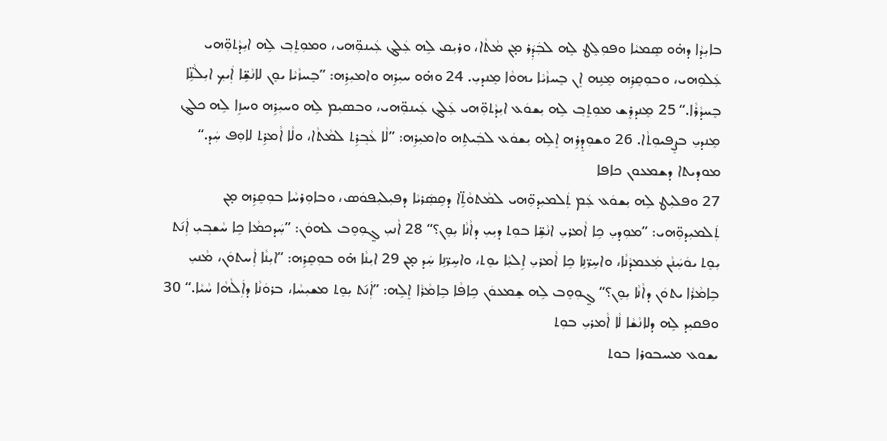ܒܐܝܼܕܵܐ ܕܗ̇ܘ ܣܸܡܝܵܐ ܘܦܘܼܠܸܛ ܠܹܗ ܠܒܲܕܲܪ ܡ̣ܢ ܡܵܬܵ‌ܐ، ܘܪܝܼܩ ܠܹܗ ܥܲܠܔ ܥܲܝܢܘܼ̈ܗ‌ܝ، ܘܡܘܼܬܸܒ݂ ܠܹܗ ܐܝܼܕܵܬܘܼ̈ܗ‌ܝ ܥܲܠܘܼܗ‌ܝ، ܘܒܘܼܩܸܪܹܗ ܡܸܢܹܗ ܐܸܢ ܒܸܚܙܵܝܵܐ ܝܗܘܵܐ ܡܸܢܕܝܼ. 24 ܘܗ̇ܘ ܚܝܼܪܹܗ ܘܐܡܝܼܪܹܗ: ”ܒܸܚܙܵܝܵܐ ܝܘܸܢ ܠܐܢܵܫܹ̈ܐ ܐܲܝܟ݂ ܐܝܼܠܵܢܹ̈ܐ ܒܸܚܕܵܪܵܐ.“ 25 ܡܸܢܕܪܸܫ ܡܘܼܬܸܒ݂ ܠܹܗ ܝܼܫܘܿܥ ܐܝܼܕܵܬܘܼ̈ܗ‌ܝ ܥܲܠܔ ܥܲܝܢܘܼ̈ܗ‌ܝ، ܘܒܣܝܼܡ ܠܹܗ ܘܚܝܼܪܹܗ ܘܚܙܹܐ ܠܹܗ ܟܠܔ ܡܸܢܕܝܼ ܒܨܸܦܝܘܼܬܵ‌ܐ. 26 ܘܫܘܼܕܸܪܹܗ ܐܸܠܹܗ ܝܼܫܘܿܥ ܠܒܲܝܬܹܗ ܘܐܡܝܼܪܹܗ: ”ܠܵܐ ܥܵܒ݂ܪܹܬ ܠܡܵܬܵ‌ܐ، ܘܠܵܐ ܐܵܡܪܹܬ ܠܐܘܼܦ ܚܲܕ.“
ܡܘܕܝܬ‌ܐ ܕܫܡܥܘܢ ܟܐܦܐ
27 ܘܦܠܝܼܛ ܠܹܗ ܝܼܫܘܿܥ ܥܲܡ ܬܲܠܡܝܼܕܘܼ̈ܗ‌ܝ ܠܡܵܬܘܵܬܹ̈‌ܐ ܕܩܹܣܲܪܝܵܐ ܕܦܝܼܠܝܼܦܘܿܣ، ܘܒܐܘܼܪܚܵܐ ܒܘܼܩܸܪܹܗ ܡ̣ܢ ܬܲܠܡܝܼܕܘܼ̈ܗ‌ܝ: ”ܡܘܼܕܝܼ ܟܹܐ ܐܵܡܪܝܼ ܐܢܵܫܹ̈ܐ ܒܘܼܬ ܕܝܼܝܼ ܕܐܵܢܵܐ ܝܼܘܸܢ؟“ 28 ܐܵܢܝܼ ܓ̰ܘܼܘܸܒ ܠܗܘܿܢ: ”ܚܲܕܟܡܵܐ ܟܹܐ ܚܵܫܒ݂ܝܼ ܐܲܢ݇ܬ ܝܼܘܸܬ ܝܘܿܚܲܢܵܢ ܡܲܥܡܕܵܢܵܐ، ܘܐܚܹܪ̈ܢܹܐ ܟܹܐ ܐܵܡܪܝܼ ܐܹܠܝܼܵܐ ܝܘܸܬ، ܘܐܚܹܪ̈ܢܹܐ ܚܲܕ ܡ̣ܢ 29 ܐܝܼܢܵܐ ܗ̇ܘ ܒܘܼܩܸܪܹܗ: ”ܐܝܼܢܵܐ ܐܲܚܬܘܿܢ، ܡܵܢܝܼ ܒܹܐܡܵܪܵܐ ܝܬܘܿܢ ܕܐܵܢܵܐ ܝܼܘܸܢ؟“ ܓ̰ܘܼܘܸܒ ܠܹܗ ܫܸܡܥܘܿܢ ܟܹܐܦܵܐ ܒܹܐܡܵܪܵܐ ܐܸܠܹܗ: ”ܐܲܢ݇ܬ ܝܼܘܸܬ ܡܫܝܼܚܵܐ، ܒܪܘܿܢܵܐ ܕܐܲܠܵܗܵܐ ܚܵܝܵܐ.“ 30 ܘܦܩܝܼܕ ܠܹܗ ܕܠܐܢܵܫܵܐ ܠܵܐ ܐܵܡܪܝܼ ܒܘܼܬ
ܝܫܘܥ ܡܚܒܘܪܐ ܒܘܬ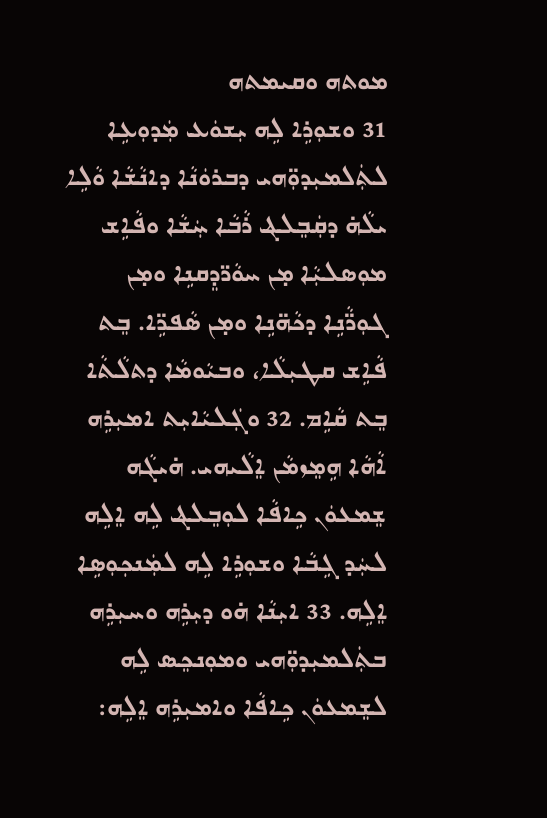ܡܘܬܗ ܘܩܝܡܬܗ
31 ܘܫܘܼܪܹܐ ܠܹܗ ܝܼܫܘܿܥ ܡܲܕܘܼܥܹܐ ܠܬܲܠܡܝܼܕܘܼ̈ܗ‌ܝ ܕܒܪܘܿܢܵܐ ܕܐܢܵܫܵܐ ܘܵܠܹܐ ܝܠܵܗ̇ ܕܩܲܒܸܠܔ ܪܵܒܵܐ ܚܲܫܵܐ ܘܦܵܐܹܫ ܡܘܼܣܠܝܼܵܐ ܡ̣ܢ ܚܘܵܪ̈ܕܸܩܢܹܐ ܘܡ̣ܢ ܓܘܼܪ̈ܵܢܹܐ ܕܟܵܗ̈ܢܹܐ ܘܡ̣ܢ ܣܵܦܪܹ̈ܐ. ܒܸܬ ܦܵܐܹܫ ܩܛܝܼܠܵܐ، ܘܒܝܵܘܡܵܐ ܕܬܠܵܬܵ‌ܐ ܒܸܬ ܩܵܐܹܡ. 32 ܘܓܲܠܝܵܐܝܼܬ ܐܡܝܼܪܹܗ ܐܵܗܵܐ ܗܹܡܸܙܡܵܢ ܐܸܠܵܝܗ‌ܝ. ܗ̇ܝܓܵܗ ܫܸܡܥܘܿܢ ܟܹܐܦܵܐ ܠܘܼܒܸܠܔ ܠܹܗ ܐܸܠܹܗ ܠܚܲܕ ܓܹܒܵܐ ܘܫܘܼܪܹܐ ܠܹܗ ܠܡܲܢܟ݂ܘܼܣܹܐ ܐܸܠܹܗ. 33 ܐܝܼܢܵܐ ܗ̇ܘ ܕܝܼܪܹܗ ܘܚܝܼܪܹܗ ܒܬܲܠܡܝܼܕܘܼ̈ܗ‌ܝ ܘܡܘܼܢܟܸܣ ܠܹܗ ܠܫܸܡܥܘܿܢ ܟܹܐܦܵܐ ܘܐܡܝܼܪܹܗ ܐܸܠܹܗ: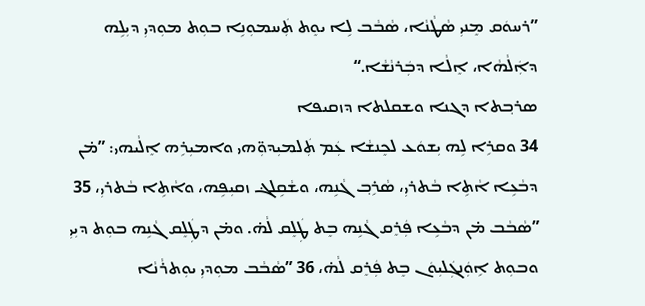”ܪܚܘܿܩ ܡܸܢܝܼ ܣܵܛܵܢܵܐ، ܣܵܒܵܒ ܠܹܐ ܝܘܸܬ ܬܲܚܡܘܼܢܹܐ ܒܘܼܬ ܡܘܼܕܝܼ ܕܝܼܠܹܗ ܕܐܲܠܵܗܵܐ، ܐܸܠܵܐ ܕܒܲܪܢܵܫܵܐ.“
ܣܪܒ݂ܬ‌ܐ ܕܓܢܐ ܘܫܩܠܬ‌ܐ ܕܙܩܝܦܐ
34 ܘܩܪܹܐ ܠܹܗ ܝܼܫܘܿܥ ܠܟܸܢܫܵܐ ܥܲܡ ܬܲܠܡܝܼܕܘܼ̈ܗ‌ܝ ܘܐܡܝܼܪܹܗ ܐܸܠܵܝܗ‌ܝ: ”ܡ̇ܢ ܕܒܵܥܹܐ ܐܵܬܹ‌ܐ ܒܵܬܪܝܼ، ܣܵܪܹܒ݂ ܓܵܢܹܗ، ܘܫܵܩܹܠܔ ܙܩܝܼܦܹܗ، ܘܐܵܬܹ‌ܐ ܒܵܬܪܝܼ، 35 ”ܣܵܒܵܒ ܡ̇ܢ ܕܒܵܥܹܐ ܦܲܪܸܩ ܓܵܢܹܗ ܒܸܬ ܛܲܠܸܩ ܠܵܗ̇. ܘܡ̇ܢ ܕܛܲܠܸܩ ܓܵܢܹܗ ܒܘܼܬ ܕܝܼܝܼ ܘܒܘܼܬ ܐܹܘܲܢܓܲܠܝܼܘܿܢ ܒܸܬ ܦܲܪܸܩ ܠܵܗ̇، 36 ”ܣܵܒܵܒ ܡܘܼܕܝܼ ܝܘܼܬܪܵܢܵܐ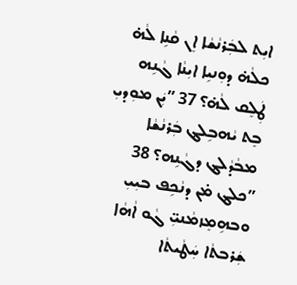ܐܝܼܬ ܠܒܲܪܢܵܫܵܐ ܐܸܢ ܩܵܢܹܐ ܠܵܗ̇ ܟܠܵܗ̇ ܕܘܼܢܝܹܐ ܐܝܼܢܵܐ ܓܵܢܹܗ ܛܲܠܸܩ ܠܵܗ̇؟ 37 ”ܝܲܢ ܡܘܼܕܝܼ ܒܸܬ ܝܵܗܒܹܠܔ ܒܲܪܢܵܫܵܐ ܡܒܵܕܵܠܔ ܕܓܵܢܹܗ؟ 38 ”ܟܠܔ ܡ̇ܢ ܕܢܵܟܹܦ ܒܝܼܝܼ ܘܒܗܹܡܸܙܡܵܢܝܼ̈ ܓܵܘ ܐܵܗܵܐ ܫܲܪܒܬܵ‌ܐ ܚܲܛܵܝܬܵ‌ܐ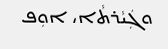ܘܓܲܝܵܪܬܵ‌ܐ، ܐܘܼܦ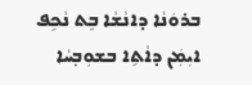ܒܪܘܿܢܵܐ ܕܐܢܵܫܵܐ ܒܸܬ ܢܵܟܹܦ ܐܝܼܡܲܢ ܕܐܵܬܹ‌ܐ ܒܫܘܼܒ݂ܚܵܐ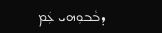ܕܒܵܒܘܼܗ‌ܝ ܥܲܡ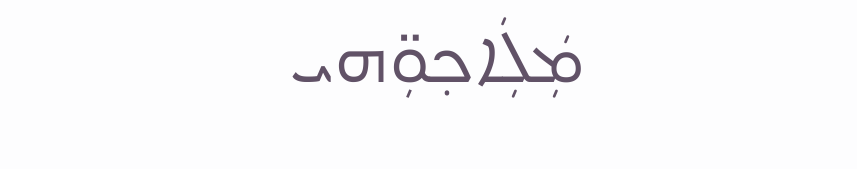ܡܲܠܲܐܟ݂ܘܼ̈ܗ‌ܝ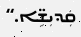ܩܲܕܝܼܫܹ̈ܐ.“